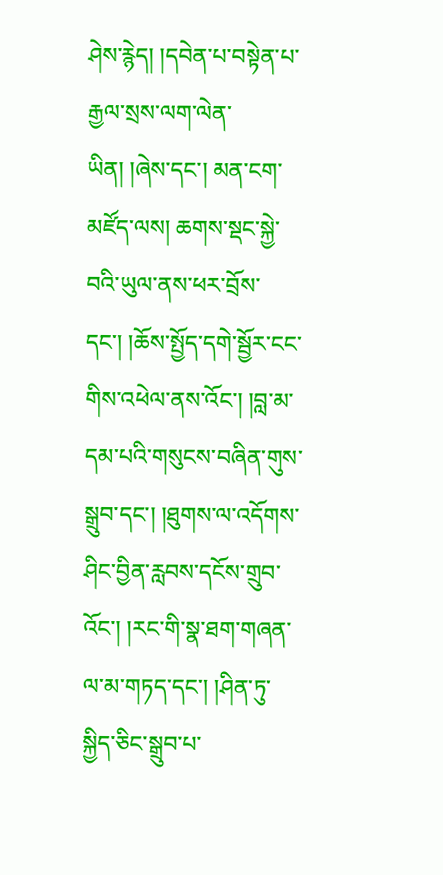ཤེས་རྙེད། །དབེན་པ་བསྟེན་པ་རྒྱལ་སྲས་ལག་ལེན་ཡིན། །ཞེས་དང་། མན་ངག་མཛོད་ལས། ཆགས་སྡང་སྐྱེ་བའི་ཡུལ་ནས་ཕར་བྲོས་དང་། །ཆོས་སྤྱོད་དགེ་སྦྱོར་ངང་གིས་འཕེལ་ནས་འོང་། །བླ་མ་དམ་པའི་གསུངས་བཞིན་གུས་སྒྲུབ་དང་། །ཐུགས་ལ་འདོགས་ཤིང་བྱིན་རླབས་དངོས་གྲུབ་འོང་། །རང་གི་སྣ་ཐག་གཞན་ལ་མ་གཏད་དང་། །ཤིན་ཏུ་སྐྱིད་ཅིང་སྒྲུབ་པ་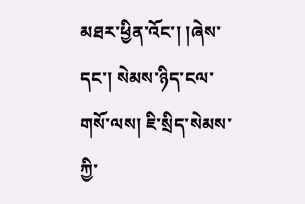མཐར་ཕྱིན་འོང་། །ཞེས་དང་། སེམས་ཉིད་ངལ་གསོ་ལས། ཇི་སྲིད་སེམས་ཀྱི་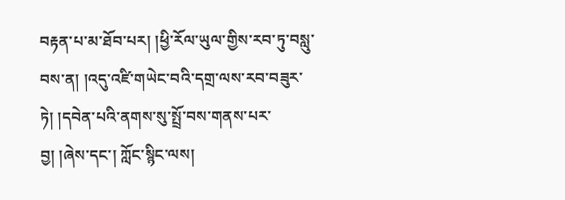བརྟན་པ་མ་ཐོབ་པར། །ཕྱི་རོལ་ཡུལ་གྱིས་རབ་ཏུ་བསླུ་བས་ན། །འདུ་འཛི་གཡེང་བའི་དགྲ་ལས་རབ་བཟུར་ཏེ། །དབེན་པའི་ནགས་སུ་སྤྲོ་བས་གནས་པར་བྱ། །ཞེས་དང་། ཀློང་སྙིང་ལས།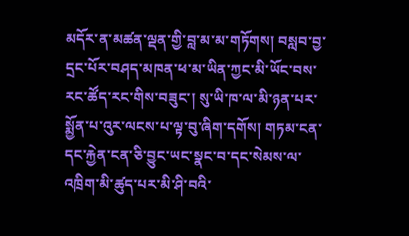མདོར་ན་མཚན་ལྡན་གྱི་བླ་མ་མ་གཏོགས། བསླབ་བྱ་དྲང་པོར་བཤད་མཁན་ཕ་མ་ཡིན་ཀྱང་མི་ཡོང་བས་རང་ཚོད་རང་གིས་བཟུང་། སུ་ཡི་ཁ་ལ་མི་ཉན་པར་སྨྱོན་པ་འུར་ལངས་པ་ལྟ་བུ་ཞིག་དགོས། གཏམ་ངན་དང་རྐྱེན་ངན་ཅི་བྱུང་ཡང་སྣང་བ་དང་སེམས་ལ་འཁྲིག་མི་ཚུད་པར་མི་ཤི་བའི་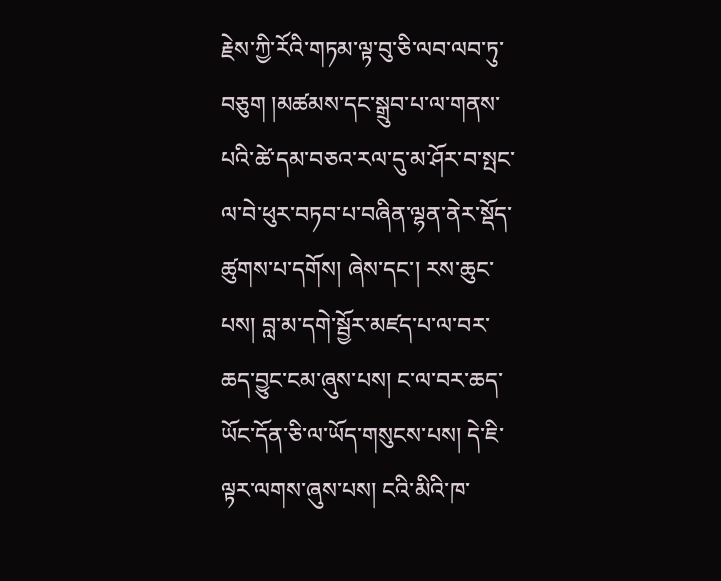རྗེས་ཀྱི་རོའི་གཏམ་ལྟ་བུ་ཅི་ལབ་ལབ་ཏུ་བཅུག །མཚམས་དང་སྒྲུབ་པ་ལ་གནས་པའི་ཚེ་དམ་བཅའ་རལ་དུ་མ་ཤོར་བ་སྤང་ལ་བེ་ཕུར་བཏབ་པ་བཞིན་ལྷན་ནེར་སྡོད་ཚུགས་པ་དགོས། ཞེས་དང་། རས་ཆུང་པས། བླ་མ་དགེ་སྦྱོར་མཛད་པ་ལ་བར་ཆད་བྱུང་ངམ་ཞུས་པས། ང་ལ་བར་ཆད་ཡོང་དོན་ཅི་ལ་ཡོད་གསུངས་པས། དེ་ཇི་ལྟར་ལགས་ཞུས་པས། ངའི་མིའི་ཁ་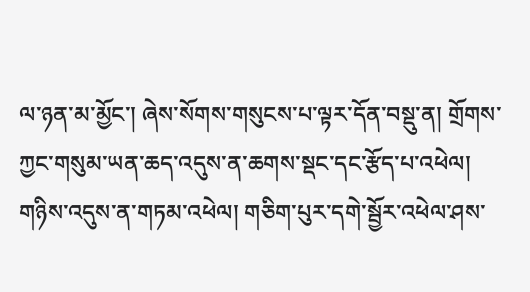ལ་ཉན་མ་མྱོང་། ཞེས་སོགས་གསུངས་པ་ལྟར་དོན་བསྡུ་ན། གྲོགས་ཀྱང་གསུམ་ཡན་ཆད་འདུས་ན་ཆགས་སྡང་དང་རྩོད་པ་འཕེལ། གཉིས་འདུས་ན་གཏམ་འཕེལ། གཅིག་པུར་དགེ་སྦྱོར་འཕེལ་ཤས་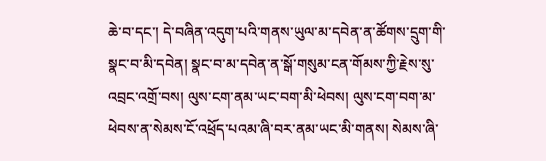ཆེ་བ་དང་། དེ་བཞིན་འདུག་པའི་གནས་ཡུལ་མ་དབེན་ན་ཚོགས་དྲུག་གི་སྣང་བ་མི་དབེན། སྣང་བ་མ་དབེན་ན་སྒོ་གསུམ་ངན་གོམས་ཀྱི་རྗེས་སུ་འབྲང་འགྲོ་བས། ལུས་ངག་ནམ་ཡང་བག་མི་ཕེབས། ལུས་ངག་བག་མ་ཕེབས་ན་སེམས་ངོ་འཕྲོད་པའམ་ཞི་བར་ནམ་ཡང་མི་གནས། སེམས་ཞི་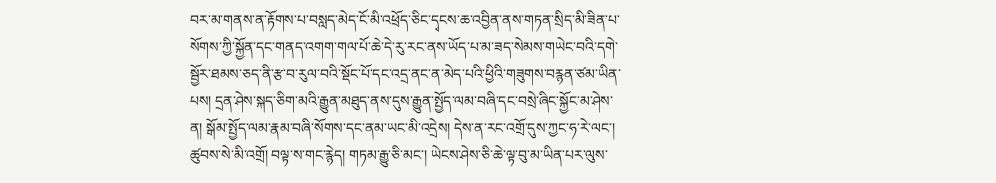བར་མ་གནས་ན་རྟོགས་པ་བསླད་མེད་ངོ་མི་འཕྲོད་ཅིང་དྭངས་ཆ་འབྱིན་ནས་གཏན་སྲིད་མི་ཟིན་པ་སོགས་ཀྱི་སྐྱོན་དང་གནད་འགག་གལ་པོ་ཆེ་དེ་རུ་རང་ནས་ཡོད་པ་མ་ཟད་སེམས་གཡེང་བའི་དགེ་སྦྱོར་ཐམས་ཅད་ནི་རྩ་བ་རུལ་བའི་སྡོང་པོ་དང་འདྲ་ནང་ན་མེད་པའི་ཕྱིའི་གཟུགས་བརྙན་ཙམ་ཡིན་པས། དྲན་ཤེས་སྐད་ཅིག་མའི་རྒྱུན་མཐུད་ནས་དུས་རྒྱུན་སྤྱོད་ལམ་བཞི་དང་བསྲེ་ཞིང་སྐྱོང་མ་ཤེས་ན། སྒོམ་སྤྱོད་ལམ་རྣམ་བཞི་སོགས་དང་ནམ་ཡང་མི་འདྲེས། དེས་ན་རང་འགྲོ་དུས་ཀྱང་ཧ་རེ་ལང་། ཚུབས་སེ་མི་འགྲོ། བལྟ་ས་གང་རྙེད། གཏམ་རྒྱུ་ཅི་མང་། ཡེངས་ཤེས་ཅི་ཆེ་ལྟ་བུ་མ་ཡིན་པར་ལུས་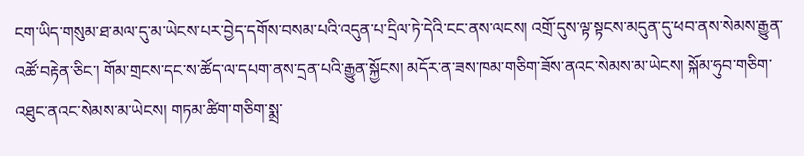ངག་ཡིད་གསུམ་ཐ་མལ་དུ་མ་ཡེངས་པར་བྱེད་དགོས་བསམ་པའི་འདུན་པ་དྲིལ་ཏེ་དེའི་ངང་ནས་ལངས། འགྲོ་དུས་ལྟ་སྟངས་མདུན་དུ་ཕབ་ནས་སེམས་རྒྱུན་འཚོ་བརྟེན་ཅིང་། གོམ་གྲངས་དང་ས་ཚོད་ལ་དཔག་ནས་དྲན་པའི་རྒྱུན་སྐྱོངས། མདོར་ན་ཟས་ཁམ་གཅིག་ཟོས་ནའང་སེམས་མ་ཡེངས། སྐོམ་ཧུབ་གཅིག་འཐུང་ནའང་སེམས་མ་ཡེངས། གཏམ་ཚིག་གཅིག་སྨྲ་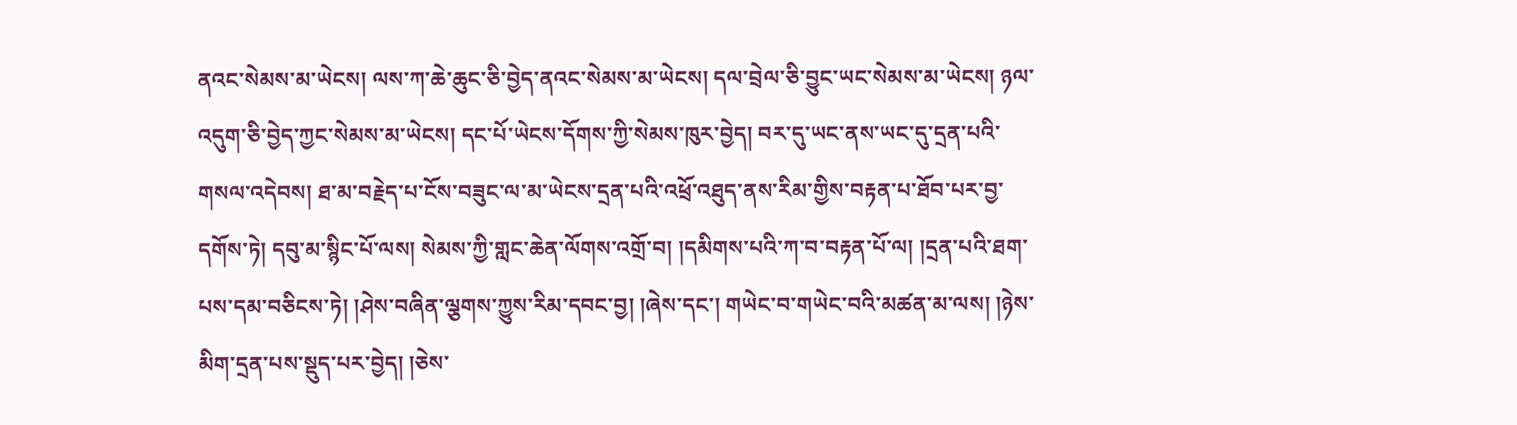ནའང་སེམས་མ་ཡེངས། ལས་ཀ་ཆེ་ཆུང་ཅི་བྱེད་ནའང་སེམས་མ་ཡེངས། དལ་བྲེལ་ཅི་བྱུང་ཡང་སེམས་མ་ཡེངས། ཉལ་འདུག་ཅི་བྱེད་ཀྱང་སེམས་མ་ཡེངས། དང་པོ་ཡེངས་དོགས་ཀྱི་སེམས་ཁུར་བྱེད། བར་དུ་ཡང་ནས་ཡང་དུ་དྲན་པའི་གསལ་འདེབས། ཐ་མ་བརྗེད་པ་ངོས་བཟུང་ལ་མ་ཡེངས་དྲན་པའི་འཕྲོ་འཐུད་ནས་རིམ་གྱིས་བརྟན་པ་ཐོབ་པར་བྱ་དགོས་ཏེ། དབུ་མ་སྙིང་པོ་ལས། སེམས་ཀྱི་གླང་ཆེན་ལོགས་འགྲོ་བ། །དམིགས་པའི་ཀ་བ་བརྟན་པོ་ལ། །དྲན་པའི་ཐག་པས་དམ་བཅིངས་ཏེ། །ཤེས་བཞིན་ལྕགས་ཀྱུས་རིམ་དབང་བྱ། །ཞེས་དང་། གཡེང་བ་གཡེང་བའི་མཚན་མ་ལས། །ཉེས་མིག་དྲན་པས་སྡུད་པར་བྱེད། །ཅེས་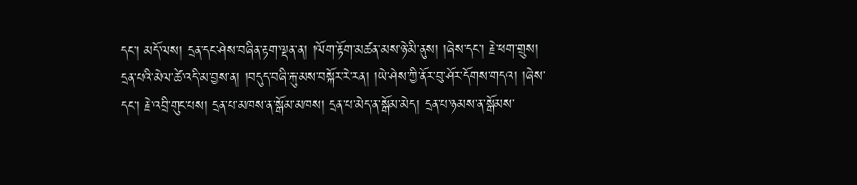དང་། མདོ་ལས། དྲན་དང་ཤེས་བཞིན་རྟག་ལྡན་ན། །ལོག་རྟོག་མཚན་མས་ཉེ་མི་ནུས། །ཞེས་དང་། རྗེ་ཕག་གྲུས། དྲན་པའི་མེལ་ཚེ་འདི་མ་བྱས་ན། །བདུད་བཞི་རྐུ་མས་བསྐོར་རེ་རན། །ཡེ་ཤེས་ཀྱི་ནོར་བུ་ཤོར་དོགས་གདའ། །ཞེས་དང་། རྗེ་འབྲི་གུང་པས། དྲན་པ་མཁས་ན་སྒོམ་མཁས། དྲན་པ་མེད་ན་སྒོམ་མེད། དྲན་པ་ཉམས་ན་སྒོམས་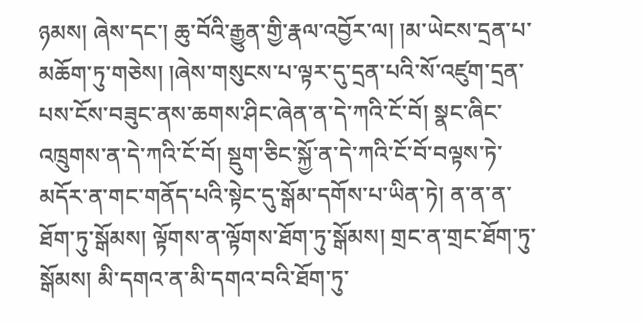ཉམས། ཞེས་དང་། ཆུ་བོའི་རྒྱུན་གྱི་རྣལ་འབྱོར་ལ། །མ་ཡེངས་དྲན་པ་མཆོག་ཏུ་གཅེས། །ཞེས་གསུངས་པ་ལྟར་དུ་དྲན་པའི་སོ་འཛུག་དྲན་པས་ངོས་བཟུང་ནས་ཆགས་ཤིང་ཞེན་ན་དེ་ཀའི་ངོ་བོ། སྣང་ཞིང་འཁྲུགས་ན་དེ་ཀའི་ངོ་བོ། སྡུག་ཅིང་སྐྱོ་ན་དེ་ཀའི་ངོ་བོ་བལྟས་ཏེ་མདོར་ན་གང་གནོད་པའི་སྟེང་དུ་སྒོམ་དགོས་པ་ཡིན་ཏེ། ན་ན་ན་ཐོག་ཏུ་སྒོམས། ལྟོགས་ན་ལྟོགས་ཐོག་ཏུ་སྒོམས། གྲང་ན་གྲང་ཐོག་ཏུ་སྒོམས། མི་དགའ་ན་མི་དགའ་བའི་ཐོག་ཏུ་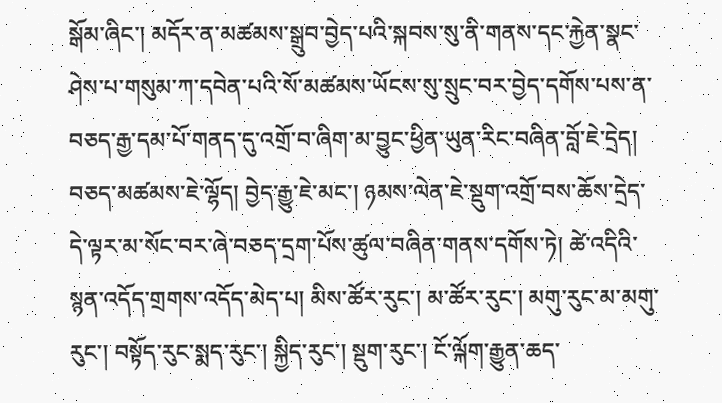སྒོམ་ཞིང་། མདོར་ན་མཚམས་སྒྲུབ་བྱེད་པའི་སྐབས་སུ་ནི་གནས་དང་རྐྱེན་སྣང་ཤེས་པ་གསུམ་ཀ་དབེན་པའི་སོ་མཚམས་ཡོངས་སུ་སྲུང་བར་བྱེད་དགོས་པས་ན་བཅད་རྒྱ་དམ་པོ་གནད་དུ་འགྲོ་བ་ཞིག་མ་བྱུང་ཕྱིན་ཡུན་རིང་བཞིན་བློ་ཇེ་དྲེད། བཅད་མཚམས་ཇེ་ལྷོད། བྱེད་རྒྱུ་ཇེ་མང་། ཉམས་ལེན་ཇེ་སྡུག་འགྲོ་བས་ཆོས་དྲེད་དེ་ལྟར་མ་སོང་བར་ཞེ་བཅད་དྲག་པོས་ཚུལ་བཞིན་གནས་དགོས་ཏེ། ཚེ་འདིའི་སྙན་འདོད་གྲགས་འདོད་མེད་པ། མིས་ཚོར་རུང་། མ་ཚོར་རུང་། མགུ་རུང་མ་མགུ་རུང་། བསྟོད་རུང་སྨད་རུང་། སྐྱིད་རུང་། སྡུག་རུང་། ངོ་ལྐོག་རྒྱུན་ཆད་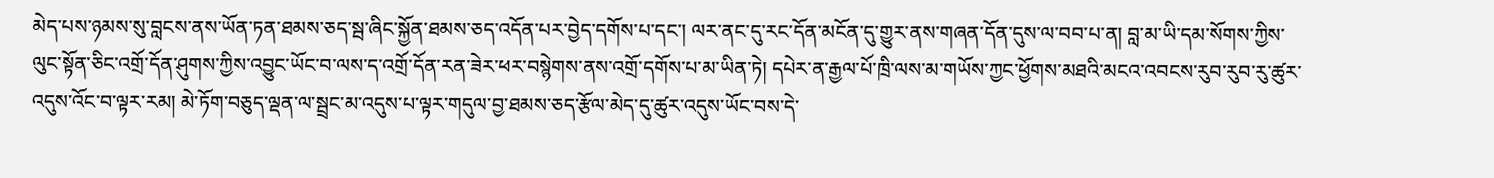མེད་པས་ཉམས་སུ་བླངས་ནས་ཡོན་ཏན་ཐམས་ཅད་སྦ་ཞིང་སྐྱོན་ཐམས་ཅད་འདོན་པར་བྱེད་དགོས་པ་དང་། ལར་ནང་དུ་རང་དོན་མངོན་དུ་གྱུར་ནས་གཞན་དོན་དུས་ལ་བབ་པ་ན། བླ་མ་ཡི་དམ་སོགས་ཀྱིས་ལུང་སྟོན་ཅིང་འགྲོ་དོན་ཤུགས་ཀྱིས་འབྱུང་ཡོང་བ་ལས་ད་འགྲོ་དོན་རན་ཟེར་ཕར་བསྙེགས་ནས་འགྲོ་དགོས་པ་མ་ཡིན་ཏེ། དཔེར་ན་རྒྱལ་པོ་ཁྲི་ལས་མ་གཡོས་ཀྱང་ཕྱོགས་མཐའི་མངའ་འབངས་རུབ་རུབ་རུ་ཚུར་འདུས་འོང་བ་ལྟར་རམ། མེ་ཏོག་བཅུད་ལྡན་ལ་སྦྲང་མ་འདུས་པ་ལྟར་གདུལ་བྱ་ཐམས་ཅད་རྩོལ་མེད་དུ་ཚུར་འདུས་ཡོང་བས་དེ་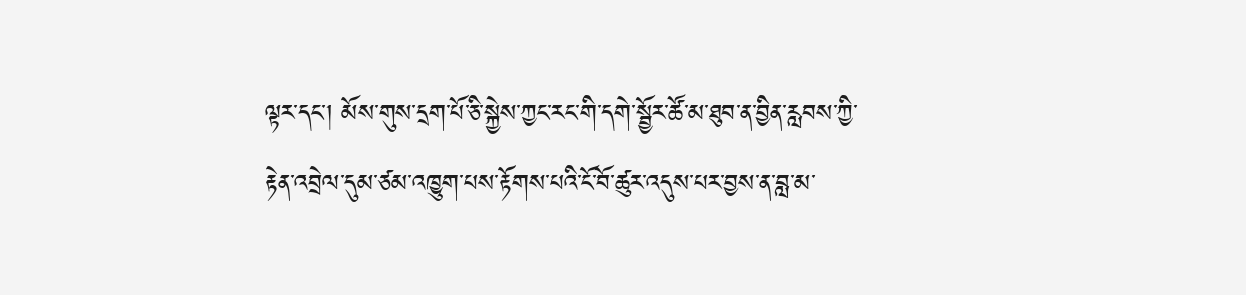ལྟར་དང་། མོས་གུས་དྲག་པོ་ཅི་སྐྱེས་ཀྱང་རང་གི་དགེ་སྦྱོར་ཚོ་མ་ཐུབ་ན་བྱིན་རླབས་ཀྱི་རྟེན་འབྲེལ་དུམ་ཙམ་འཁྱུག་པས་རྟོགས་པའི་ངོ་བོ་ཚུར་འདུས་པར་བྱས་ན་བླ་མ་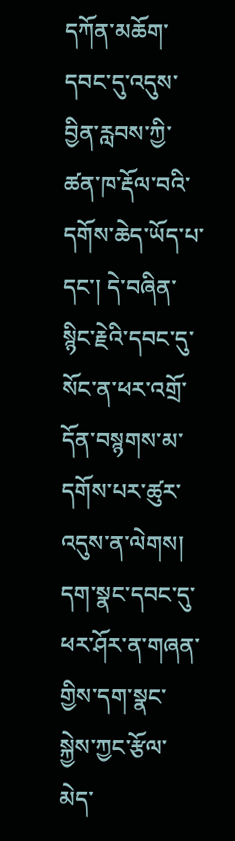དཀོན་མཆོག་དབང་དུ་འདུས་བྱིན་རླབས་ཀྱི་ཚན་ཁ་རྡོལ་བའི་དགོས་ཆེད་ཡོད་པ་དང་། དེ་བཞིན་སྙིང་རྗེའི་དབང་དུ་སོང་ན་ཕར་འགྲོ་དོན་བསྙགས་མ་དགོས་པར་ཚུར་འདུས་ན་ལེགས། དག་སྣང་དབང་དུ་ཕར་ཤོར་ན་གཞན་གྱིས་དག་སྣང་སྐྱེས་ཀྱང་རྩོལ་མེད་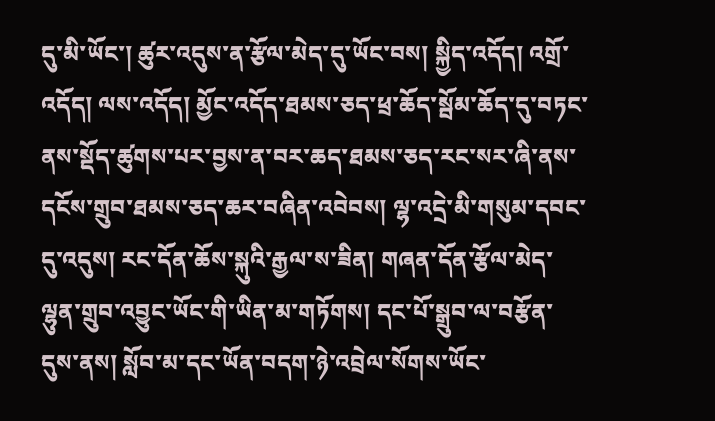དུ་མི་ཡོང་། ཚུར་འདུས་ན་རྩོལ་མེད་དུ་ཡོང་བས། སྐྱིད་འདོད། འགྲོ་འདོད། ལས་འདོད། མྱོང་འདོད་ཐམས་ཅད་ཕྲ་ཆོད་སྦོམ་ཆོད་དུ་བཏང་ནས་སྡོད་ཚུགས་པར་བྱས་ན་བར་ཆད་ཐམས་ཅད་རང་སར་ཞི་ནས་དངོས་གྲུབ་ཐམས་ཅད་ཆར་བཞིན་འབེབས། ལྷ་འདྲེ་མི་གསུམ་དབང་དུ་འདུས། རང་དོན་ཆོས་སྐུའི་རྒྱལ་ས་ཟིན། གཞན་དོན་རྩོལ་མེད་ལྷུན་གྲུབ་འབྱུང་ཡོང་གི་ཡིན་མ་གཏོགས། དང་པོ་སྒྲུབ་ལ་བརྩོན་དུས་ནས། སློབ་མ་དང་ཡོན་བདག་ཉེ་འབྲེལ་སོགས་ཡོང་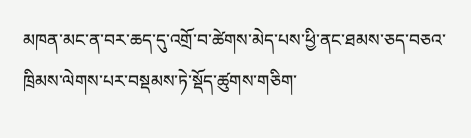མཁན་མང་ན་བར་ཆད་དུ་འགྲོ་བ་ཚེགས་མེད་པས་ཕྱི་ནང་ཐམས་ཅད་བཅའ་ཁྲིམས་ལེགས་པར་བསྡམས་ཏེ་སྡོད་ཚུགས་གཅིག་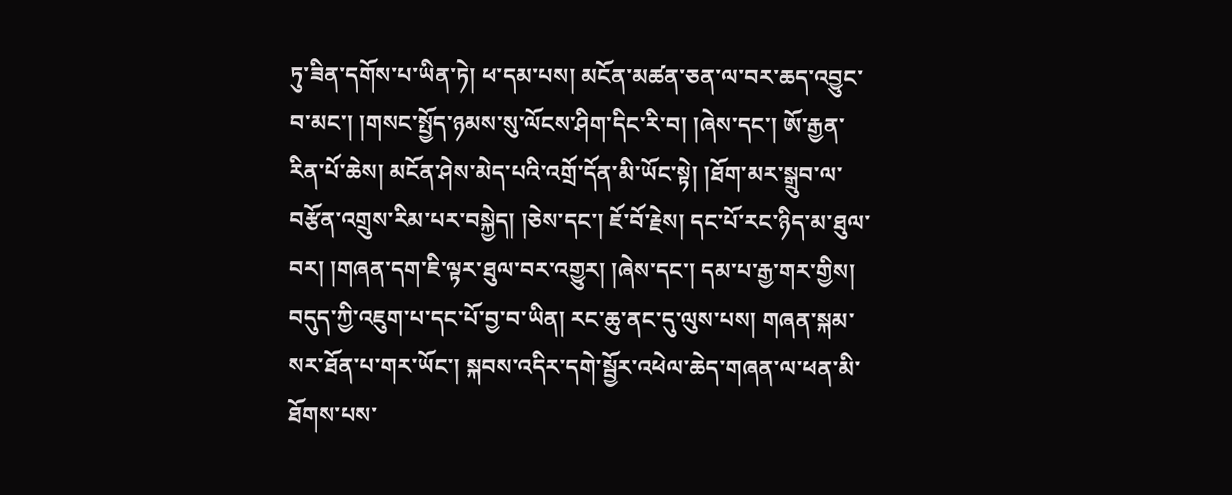ཏུ་ཟིན་དགོས་པ་ཡིན་ཏེ། ཕ་དམ་པས། མངོན་མཚན་ཅན་ལ་བར་ཆད་འབྱུང་བ་མང་། །གསང་སྤྱོད་ཉམས་སུ་ལོངས་ཤིག་དིང་རི་བ། །ཞེས་དང་། ཨོ་རྒྱན་རིན་པོ་ཆེས། མངོན་ཤེས་མེད་པའི་འགྲོ་དོན་མི་ཡོང་སྟེ། །ཐོག་མར་སྒྲུབ་ལ་བརྩོན་འགྲུས་རིམ་པར་བསྐྱེད། །ཅེས་དང་། ཇོ་བོ་རྗེས། དང་པོ་རང་ཉིད་མ་ཐུལ་བར། །གཞན་དག་ཇི་ལྟར་ཐུལ་བར་འགྱུར། །ཞེས་དང་། དམ་པ་རྒྱ་གར་གྱིས། བདུད་ཀྱི་འཇུག་པ་དང་པོ་བྱ་བ་ཡིན། རང་ཆུ་ནང་དུ་ལུས་པས། གཞན་སྐམ་སར་ཐོན་པ་གར་ཡོང་། སྐབས་འདིར་དགེ་སྦྱོར་འཕེལ་ཆེད་གཞན་ལ་ཕན་མི་ཐོགས་པས་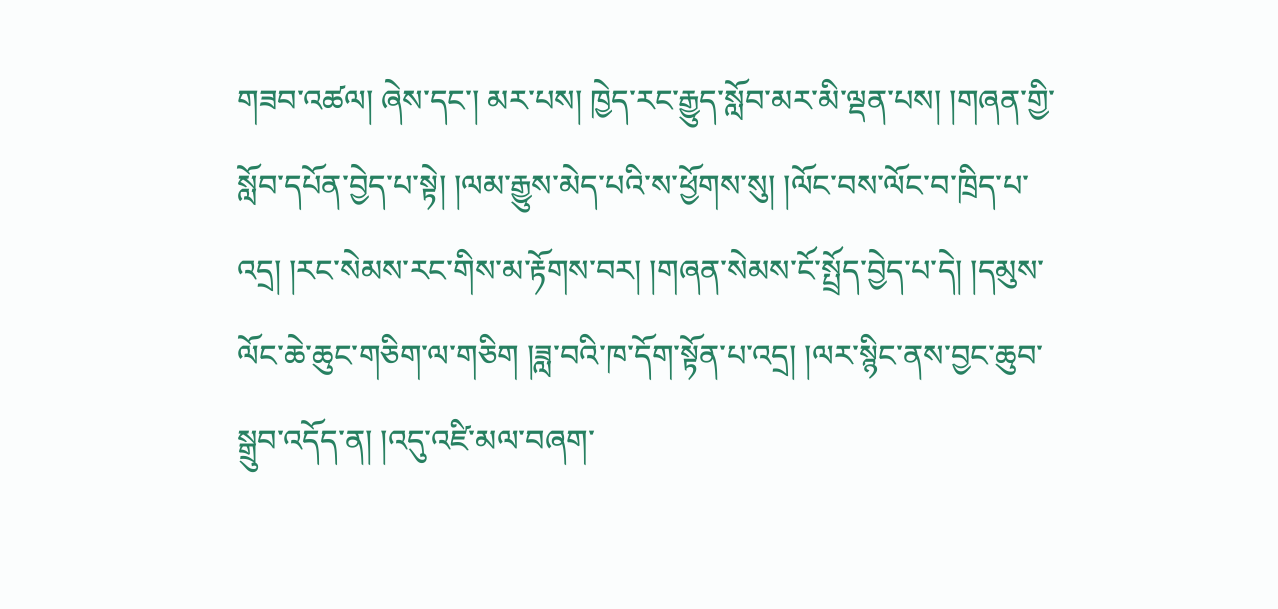གཟབ་འཚལ། ཞེས་དང་། མར་པས། ཁྱེད་རང་རྒྱུད་སློབ་མར་མི་ལྡན་པས། །གཞན་གྱི་སློབ་དཔོན་བྱེད་པ་སྟེ། །ལམ་རྒྱུས་མེད་པའི་ས་ཕྱོགས་སུ། །ལོང་བས་ལོང་བ་ཁྲིད་པ་འདྲ། །རང་སེམས་རང་གིས་མ་རྟོགས་བར། །གཞན་སེམས་ངོ་སྤྲོད་བྱེད་པ་དེ། །དམུས་ལོང་ཆེ་ཆུང་གཅིག་ལ་གཅིག །ཟླ་བའི་ཁ་དོག་སྟོན་པ་འདྲ། །ལར་སྙིང་ནས་བྱང་ཆུབ་སྒྲུབ་འདོད་ན། །འདུ་འཛི་མལ་བཞག་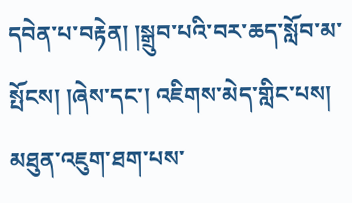དབེན་པ་བརྟེན། །སྒྲུབ་པའི་བར་ཆད་སློབ་མ་སྤོངས། །ཞེས་དང་། འཇིགས་མེད་གླིང་པས། མཐུན་འཇུག་ཐག་པས་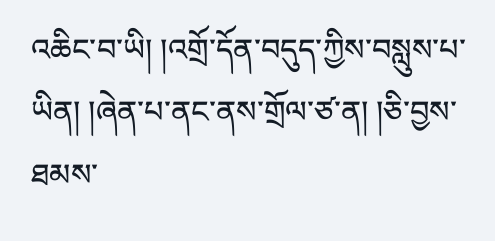འཆིང་བ་ཡི། །འགྲོ་དོན་བདུད་ཀྱིས་བསླུས་པ་ཡིན། །ཞེན་པ་ནང་ནས་གྲོལ་ཙ་ན། །ཅི་བྱས་ཐམས་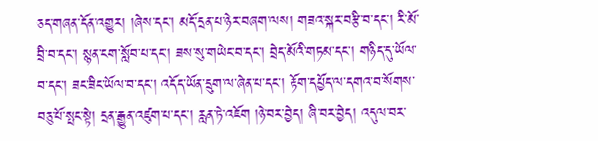ཅད་གཞན་དོན་འགྱུར། །ཞེས་དང་། མདོ་དྲན་པ་ཉེར་བཞག་ལས། གཟའ་སྐར་བརྩི་བ་དང་། རི་མོ་བྲི་བ་དང་། སྙན་ངག་སློབ་པ་དང་། ཟས་སུ་གཡེང་བ་དང་། བྲེད་མོའི་གཏམ་དང་། གཉིད་དུ་ཡོལ་བ་དང་། ཟང་ཟིང་ཡོལ་བ་དང་། འདོད་ཡོན་དྲུག་ལ་ཞེན་པ་དང་། རྟོག་དཔྱོད་ལ་དགའ་བ་སོགས་བཅུ་པོ་སྤང་སྟེ། དྲན་རྒྱུན་འཛུག་པ་དང་། རླན་ཏེ་འཇོག །ཉེ་བར་བྱེད། ཞི་བར་བྱེད། འདུལ་བར་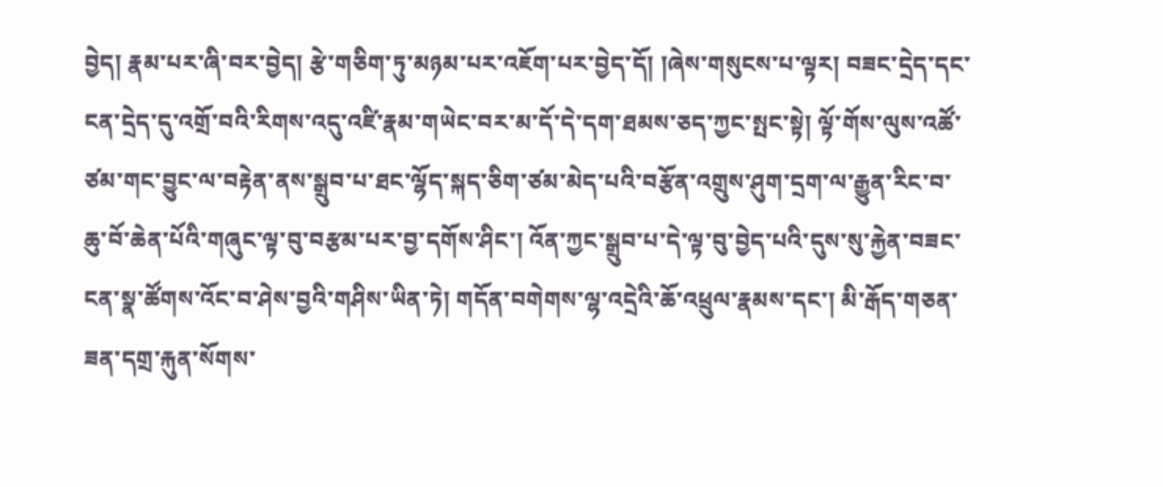བྱེད། རྣམ་པར་ཞི་བར་བྱེད། རྩེ་གཅིག་ཏུ་མཉམ་པར་འཇོག་པར་བྱེད་དོ། །ཞེས་གསུངས་པ་ལྟར། བཟང་དྲེད་དང་ངན་དྲེད་དུ་འགྲོ་བའི་རིགས་འདུ་འཛི་རྣམ་གཡེང་བར་མ་དོ་དེ་དག་ཐམས་ཅད་ཀྱང་སྤང་སྟེ། ལྟོ་གོས་ལུས་འཚོ་ཙམ་གང་བྱུང་ལ་བརྟེན་ནས་སྒྲུབ་པ་ཐང་ལྷོད་སྐད་ཅིག་ཙམ་མེད་པའི་བརྩོན་འགྲུས་ཤུག་དྲག་ལ་རྒྱུན་རིང་བ་ཆུ་བོ་ཆེན་པོའི་གཞུང་ལྟ་བུ་བརྩམ་པར་བྱ་དགོས་ཤིང་། འོན་ཀྱང་སྒྲུབ་པ་དེ་ལྟ་བུ་བྱེད་པའི་དུས་སུ་རྐྱེན་བཟང་ངན་སྣ་ཚོགས་འོང་བ་ཤེས་བྱའི་གཤིས་ཡིན་ཏེ། གདོན་བགེགས་ལྷ་འདྲེའི་ཆོ་འཕྲུལ་རྣམས་དང་། མི་རྒོད་གཅན་ཟན་དགྲ་རྐུན་སོགས་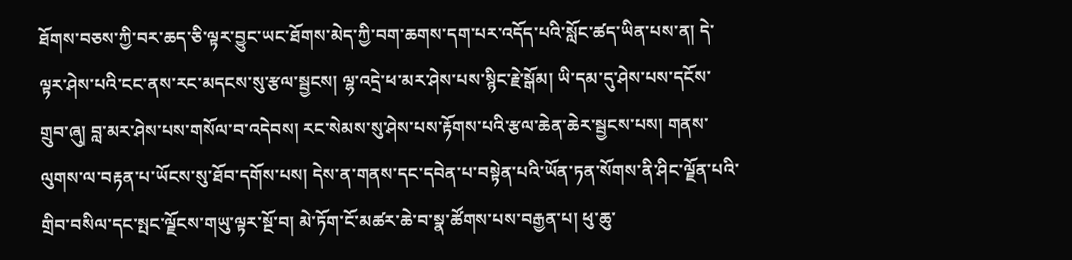ཐོགས་བཅས་ཀྱི་བར་ཆད་ཅི་ལྟར་བྱུང་ཡང་ཐོགས་མེད་ཀྱི་བག་ཆགས་དག་པར་འདོད་པའི་སློང་ཚད་ཡིན་པས་ན། དེ་ལྟར་ཤེས་པའི་ངང་ནས་རང་མདངས་སུ་རྩལ་སྦྱངས། ལྷ་འདྲེ་ཕ་མར་ཤེས་པས་སྙིང་རྗེ་སྒོམ། ཡི་དམ་དུ་ཤེས་པས་དངོས་གྲུབ་ཞུ། བླ་མར་ཤེས་པས་གསོལ་བ་འདེབས། རང་སེམས་སུ་ཤེས་པས་རྟོགས་པའི་རྩལ་ཆེན་ཆེར་སྦྱངས་པས། གནས་ལུགས་ལ་བརྟན་པ་ཡོངས་སུ་ཐོབ་དགོས་པས། དེས་ན་གནས་དང་དབེན་པ་བསྟེན་པའི་ཡོན་ཏན་སོགས་ནི་ཤིང་ལྗོན་པའི་གྲིབ་བསིལ་དང་སྤང་ལྗོངས་གཡུ་ལྟར་སྔོ་བ། མེ་ཏོག་ངོ་མཚར་ཆེ་བ་སྣ་ཚོགས་པས་བརྒྱན་པ། ཕུ་ཆུ་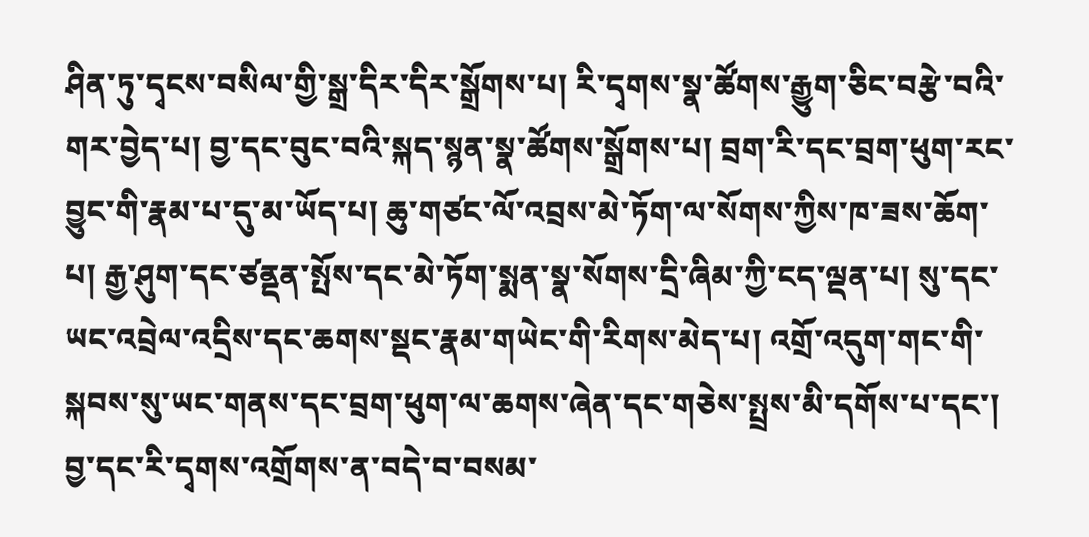ཤིན་ཏུ་དྭངས་བསིལ་གྱི་སྒྲ་དིར་དིར་སྒྲོགས་པ། རི་དྭགས་སྣ་ཚོགས་རྒྱུག་ཅིང་བརྩེ་བའི་གར་བྱེད་པ། བྱ་དང་བུང་བའི་སྐད་སྙན་སྣ་ཚོགས་སྒྲོགས་པ། བྲག་རི་དང་བྲག་ཕུག་རང་བྱུང་གི་རྣམ་པ་དུ་མ་ཡོད་པ། ཆུ་གཙང་ལོ་འབྲས་མེ་ཏོག་ལ་སོགས་ཀྱིས་ཁ་ཟས་ཆོག་པ། རྒྱ་ཤུག་དང་ཙནྡན་སྤོས་དང་མེ་ཏོག་སྨན་སྣ་སོགས་དྲི་ཞིམ་ཀྱི་ངད་ལྡན་པ། སུ་དང་ཡང་འབྲེལ་འདྲིས་དང་ཆགས་སྡང་རྣམ་གཡེང་གི་རིགས་མེད་པ། འགྲོ་འདུག་གང་གི་སྐབས་སུ་ཡང་གནས་དང་བྲག་ཕུག་ལ་ཆགས་ཞེན་དང་གཅེས་སྤྲས་མི་དགོས་པ་དང་། བྱ་དང་རི་དྭགས་འགྲོགས་ན་བདེ་བ་བསམ་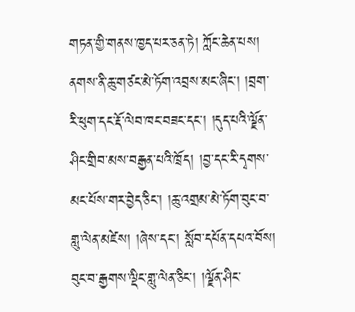གཏན་གྱི་གནས་ཁྱད་པར་ཅན་ཏེ། ཀློང་ཆེན་པས། ནགས་ནི་ཆུ་གཙང་མེ་ཏོག་འབྲས་མང་ཞིང་། །བྲག་རི་ཕུག་དང་རྡོ་ལེབ་ཁང་བཟང་དང་། །དུད་པའི་ལྗོན་ཤིང་གྲིབ་མས་བརྒྱན་པའི་ཁྲོད། །བྱ་དང་རི་དྭགས་མང་པོས་གར་བྱེད་ཅིང་། །ཆུ་འགྲམ་མེ་ཏོག་བུང་བ་གླུ་ལེན་མཛེས། །ཞེས་དང་། སློབ་དཔོན་དཔའ་བོས། བུང་བ་རྒྱགས་ལྡིང་གླུ་ལེན་ཅིང་། །ལྗོན་ཤིང་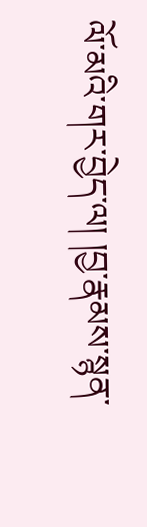ལོ་མའི་གར་བྱེད་ལ། །བྱ་རྣམས་སྙན་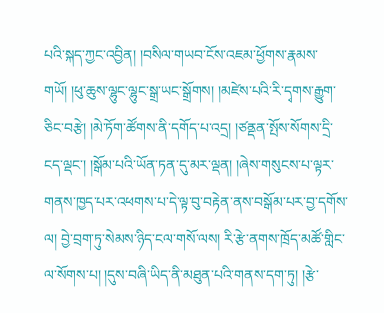པའི་སྐད་ཀྱང་འབྱིན། །བསིལ་གཡབ་ངོས་འཇམ་ཕྱོགས་རྣམས་གཡོ། །ཕུ་ཆུས་ལྷུང་ལྷུང་སྒྲ་ཡང་སྒྲོགས། །མཛེས་པའི་རི་དྭགས་རྒྱུག་ཅིང་བརྩེ། །མེ་ཏོག་ཚོགས་ནི་དགོད་པ་འདྲ། །ཙནྡན་སྤོས་སོགས་དྲི་ངད་ལྡང་། །སྒོམ་པའི་ཡོན་ཏན་དུ་མར་ལྡན། །ཞེས་གསུངས་པ་ལྟར་གནས་ཁྱད་པར་འཕགས་པ་དེ་ལྟ་བུ་བརྟེན་ནས་བསྒོམ་པར་བྱ་དགོས་ལ། བྱེ་བྲག་ཏུ་སེམས་ཉིད་ངལ་གསོ་ལས། རི་རྩེ་ནགས་ཁྲོད་མཚོ་གླིང་ལ་སོགས་པ། །དུས་བཞི་ཡིད་ནི་མཐུན་པའི་གནས་དག་ཏུ། །རྩེ་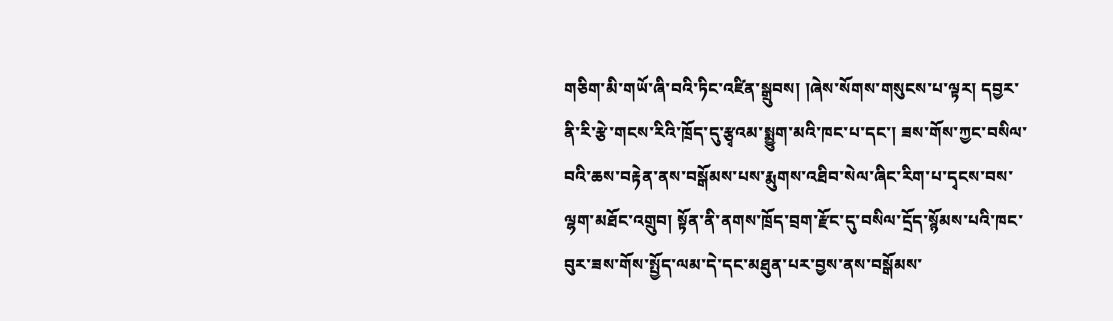གཅིག་མི་གཡོ་ཞི་བའི་ཏིང་འཛིན་སྒྲུབས། །ཞེས་སོགས་གསུངས་པ་ལྟར། དབྱར་ནི་རི་རྩེ་གངས་རིའི་ཁྲོད་དུ་རྩྭའམ་སྨྱུག་མའི་ཁང་པ་དང་། ཟས་གོས་ཀྱང་བསིལ་བའི་ཆས་བརྟེན་ནས་བསྒོམས་པས་རྨུགས་འཐིབ་སེལ་ཞིང་རིག་པ་དྭངས་བས་ལྷག་མཐོང་འགྲུབ། སྟོན་ནི་ནགས་ཁྲོད་བྲག་རྫོང་དུ་བསིལ་དྲོད་སྙོམས་པའི་ཁང་བུར་ཟས་གོས་སྤྱོད་ལམ་དེ་དང་མཐུན་པར་བྱས་ནས་བསྒོམས་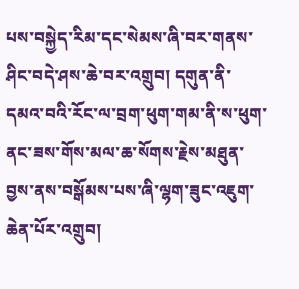པས་བསྐྱེད་རིམ་དང་སེམས་ཞི་བར་གནས་ཤིང་བདེ་ཤས་ཆེ་བར་འགྲུབ། དགུན་ནི་དམའ་བའི་རོང་ལ་བྲག་ཕུག་གམ་ནི་ས་ཕུག་ནང་ཟས་གོས་མལ་ཆ་སོགས་རྗེས་མཐུན་བྱས་ནས་བསྒོམས་པས་ཞི་ལྷག་ཟུང་འཇུག་ཆེན་པོར་འགྲུབ།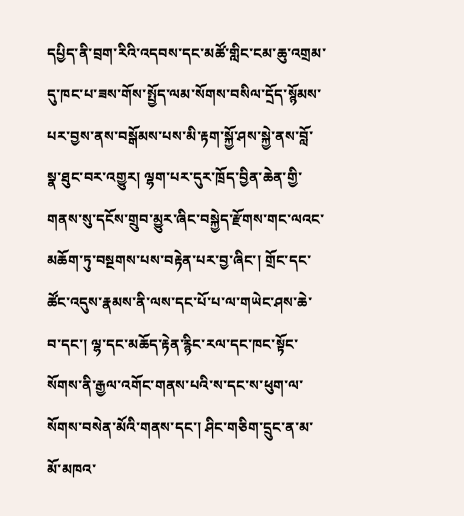དཔྱིད་ནི་བྲག་རིའི་འདབས་དང་མཚོ་གླིང་ངམ་ཆུ་འགྲམ་དུ་ཁང་པ་ཟས་གོས་སྤྱོད་ལམ་སོགས་བསིལ་དྲོད་སྙོམས་པར་བྱས་ནས་བསྒོམས་པས་མི་རྟག་སྐྱོ་ཤས་སྐྱེ་ནས་བློ་སྣ་ཐུང་བར་འགྱུར། ལྷག་པར་དུར་ཁྲོད་བྱིན་ཆེན་གྱི་གནས་སུ་དངོས་གྲུབ་མྱུར་ཞིང་བསྐྱེད་རྫོགས་གང་ལའང་མཆོག་ཏུ་བསྔགས་པས་བརྟེན་པར་བྱ་ཞིང་། གྲོང་དང་ཚོང་འདུས་རྣམས་ནི་ལས་དང་པོ་པ་ལ་གཡེང་ཤས་ཆེ་བ་དང་། ལྷ་དང་མཆོད་རྟེན་རྙིང་རལ་དང་ཁང་སྟོང་སོགས་ནི་རྒྱལ་འགོང་གནས་པའི་ས་དང་ས་ཕུག་ལ་སོགས་བསེན་མོའི་གནས་དང་། ཤིང་གཅིག་དྲུང་ན་མ་མོ་མཁའ་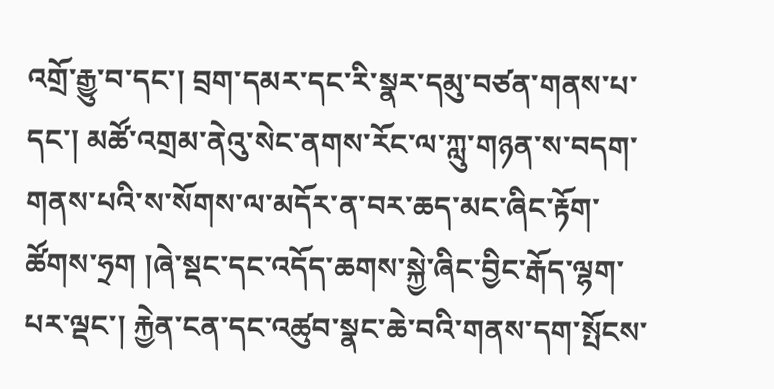འགྲོ་རྒྱུ་བ་དང་། བྲག་དམར་དང་རི་སྣར་དམུ་བཙན་གནས་པ་དང་། མཚོ་འགྲམ་ནེའུ་སེང་ནགས་རོང་ལ་ཀླུ་གཉན་ས་བདག་གནས་པའི་ས་སོགས་ལ་མདོར་ན་བར་ཆད་མང་ཞིང་རྟོག་ཚོགས་ཧྲག །ཞེ་སྡང་དང་འདོད་ཆགས་སྐྱེ་ཞིང་བྱིང་རྒོད་ལྷག་པར་ལྡང་། རྐྱེན་ངན་དང་འཚུབ་སྣང་ཆེ་བའི་གནས་དག་སྤོངས་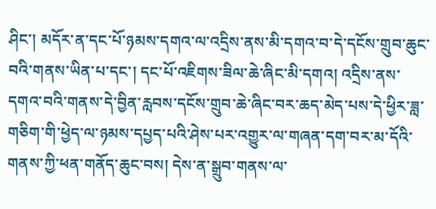ཤིང་། མདོར་ན་དང་པོ་ཉམས་དགའ་ལ་འདྲིས་ནས་མི་དགའ་བ་དེ་དངོས་གྲུབ་ཆུང་བའི་གནས་ཡིན་པ་དང་། དང་པོ་འཇིགས་ཟིལ་ཆེ་ཞིང་མི་དགའ། འདྲིས་ནས་དགའ་བའི་གནས་དེ་བྱིན་རླབས་དངོས་གྲུབ་ཆེ་ཞིང་བར་ཆད་མེད་པས་དེ་ཕྱིར་ཟླ་གཅིག་གི་ཕྱེད་ལ་ཉམས་དཔྱད་པའི་ཤེས་པར་འགྱུར་ལ་གཞན་དག་བར་མ་དོའི་གནས་ཀྱི་ཕན་གནོད་ཆུང་བས། དེས་ན་སྒྲུབ་གནས་ལ་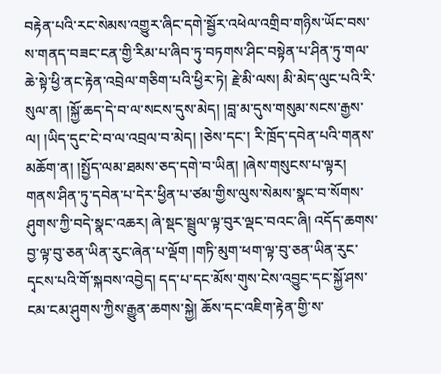བརྟེན་པའི་རང་སེམས་འགྱུར་ཞིང་དགེ་སྦྱོར་འཕེལ་འགྲིབ་གཉིས་ཡོང་བས་ས་གནད་བཟང་ངན་གྱི་རིམ་པ་ཞིབ་ཏུ་བཏགས་ཤིང་བསྟེན་པ་ཤིན་ཏུ་གལ་ཆེ་སྟེ་ཕྱི་ནང་རྟེན་འབྲེལ་གཅིག་པའི་ཕྱིར་ཏེ། རྗེ་མི་ལས། མི་མེད་ལུང་པའི་རི་སུལ་ན། །སྐྱོ་ཆད་དེ་བ་ལ་སངས་དུས་མེད། །བླ་མ་དུས་གསུམ་སངས་རྒྱས་ལ། །ཡིད་དུང་ངེ་བ་ལ་འབྲལ་བ་མེད། །ཅེས་དང་། རི་ཁྲོད་དབེན་པའི་གནས་མཆོག་ན། །སྤྱོད་ལམ་ཐམས་ཅད་དགེ་བ་ཡིན། །ཞེས་གསུངས་པ་ལྟར། གནས་ཤིན་ཏུ་དབེན་པ་དེར་ཕྱིན་པ་ཙམ་གྱིས་ལུས་སེམས་སྣང་བ་སོགས་ཤུགས་ཀྱི་བདེ་སྣང་འཆར། ཞེ་སྡང་སྦྲུལ་ལྟ་བུར་ལྡང་བའང་ཞི། འདོད་ཆགས་བྱ་ལྟ་བུ་ཅན་ཡིན་རུང་ཞེན་པ་ལྡོག །གཏི་མུག་ཕག་ལྟ་བུ་ཅན་ཡིན་རུང་དྭངས་པའི་གོ་སྐབས་འབྱེད། དད་པ་དང་མོས་གུས་ངེས་འབྱུང་དང་སྐྱོ་ཤས་ངམ་ངམ་ཤུགས་ཀྱིས་རྒྱུན་ཆགས་སྐྱེ། ཆོས་དང་འཇིག་རྟེན་གྱི་ས་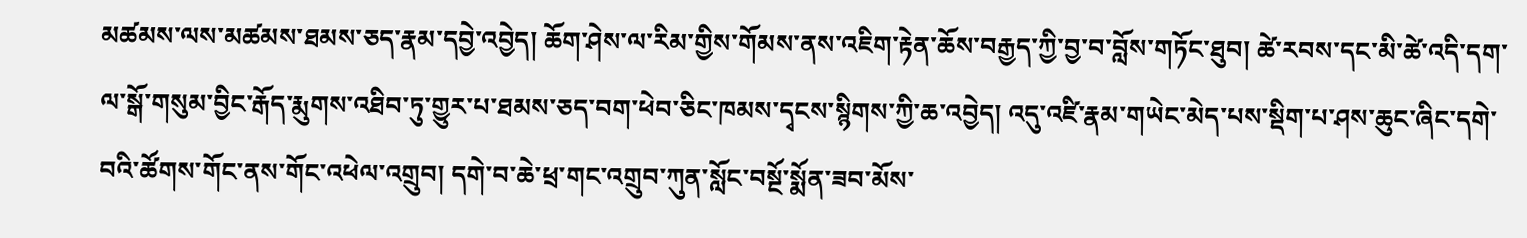མཚམས་ལས་མཚམས་ཐམས་ཅད་རྣམ་དབྱེ་འབྱེད། ཆོག་ཤེས་ལ་རིམ་གྱིས་གོམས་ནས་འཇིག་རྟེན་ཆོས་བརྒྱད་ཀྱི་བྱ་བ་བློས་གཏོང་ཐུབ། ཚེ་རབས་དང་མི་ཚེ་འདི་དག་ལ་སྒོ་གསུམ་བྱིང་རྒོད་རྨུགས་འཐིབ་ཏུ་གྱུར་པ་ཐམས་ཅད་བག་ཕེབ་ཅིང་ཁམས་དྭངས་སྙིགས་ཀྱི་ཆ་འབྱེད། འདུ་འཛི་རྣམ་གཡེང་མེད་པས་སྡིག་པ་ཤས་ཆུང་ཞིང་དགེ་བའི་ཚོགས་གོང་ནས་གོང་འཕེལ་འགྲུབ། དགེ་བ་ཆེ་ཕྲ་གང་འགྲུབ་ཀུན་སློང་བསྔོ་སྨོན་ཟབ་མོས་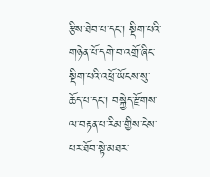རྩིས་ཐེབ་པ་དང་། སྡིག་པའི་གཉེན་པོ་དགེ་བ་འགྲོ་ཞིང་སྡིག་པའི་འཕྲོ་ཡོངས་སུ་ཆོད་པ་དང་། བསྐྱེད་རྫོགས་ལ་བརྟན་པ་རིམ་གྱིས་ངེས་པར་ཐོབ་སྟེ་མཐར་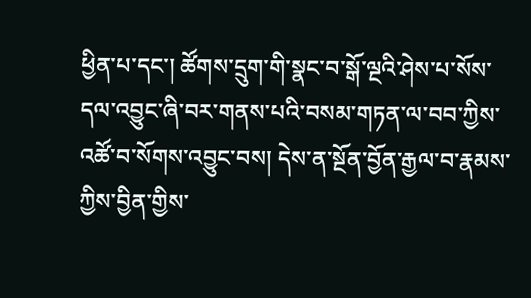ཕྱིན་པ་དང་། ཚོགས་དྲུག་གི་སྣང་བ་སྒོ་ལྔའི་ཤེས་པ་སོས་དལ་འབྱུང་ཞི་བར་གནས་པའི་བསམ་གཏན་ལ་བབ་ཀྱིས་འཚོ་བ་སོགས་འབྱུང་བས། དེས་ན་སྔོན་བྱོན་རྒྱལ་བ་རྣམས་ཀྱིས་བྱིན་གྱིས་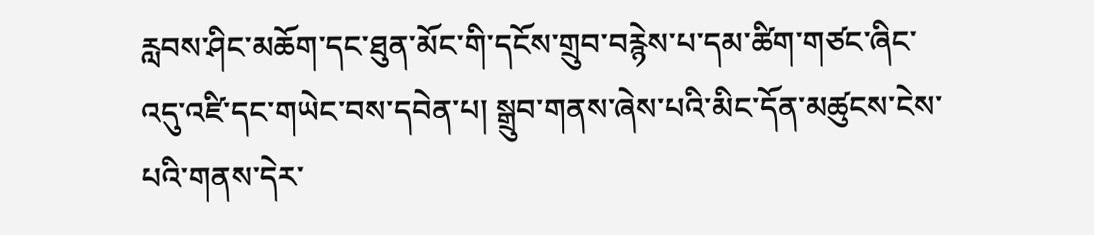རླབས་ཤིང་མཆོག་དང་ཐུན་མོང་གི་དངོས་གྲུབ་བརྙེས་པ་དམ་ཚིག་གཙང་ཞིང་འདུ་འཛི་དང་གཡེང་བས་དབེན་པ། སྒྲུབ་གནས་ཞེས་པའི་མིང་དོན་མཚུངས་ངེས་པའི་གནས་དེར་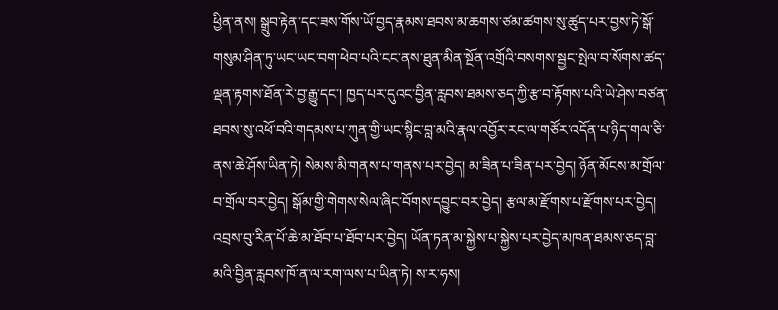ཕྱིན་ནས། སྒྲུབ་རྟེན་དང་ཟས་གོས་ཡོ་བྱད་རྣམས་ཐབས་མ་ཆགས་ཙམ་ཚགས་སུ་ཚུད་པར་བྱས་ཏེ་སྒོ་གསུམ་ཤིན་ཏུ་ཡང་ཡང་བག་ཕེབ་པའི་ངང་ནས་ཐུན་མིན་སྔོན་འགྲོའི་བསགས་སྦྱང་སྤེལ་བ་སོགས་ཚད་ལྡན་རྟགས་ཐོན་རེ་བྱ་རྒྱུ་དང་། ཁྱད་པར་དུའང་བྱིན་རླབས་ཐམས་ཅད་ཀྱི་རྩ་བ་རྟོགས་པའི་ཡེ་ཤེས་བཙན་ཐབས་སུ་འཕོ་བའི་གདམས་པ་ཀུན་གྱི་ཡང་སྙིང་བླ་མའི་རྣལ་འབྱོར་རང་ལ་གཙོར་འདོན་པ་ཉིད་གལ་ཅི་ནས་ཆེ་ཤོས་ཡིན་ཏེ། སེམས་མི་གནས་པ་གནས་པར་བྱེད། མ་ཟིན་པ་ཟིན་པར་བྱེད། ཉོན་མོངས་མ་གྲོལ་བ་གྲོལ་བར་བྱེད། སྒོམ་གྱི་གེགས་སེལ་ཞིང་བོགས་དབྱུང་བར་བྱེད། རྩལ་མ་རྫོགས་པ་རྫོགས་པར་བྱེད། འབྲས་བུ་རིན་པོ་ཆེ་མ་ཐོབ་པ་ཐོབ་པར་བྱེད། ཡོན་ཏན་མ་སྐྱེས་པ་སྐྱེས་པར་བྱེད་མཁན་ཐམས་ཅད་བླ་མའི་བྱིན་རླབས་ཁོ་ན་ལ་རག་ལས་པ་ཡིན་ཏེ། ས་ར་ཧས།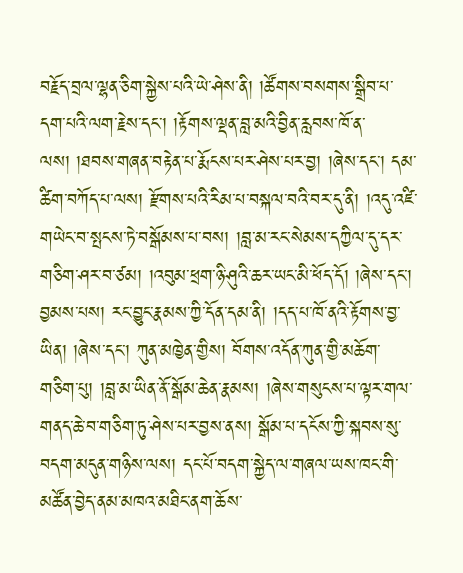བརྗོད་བྲལ་ལྷན་ཅིག་སྐྱེས་པའི་ཡེ་ཤེས་ནི། །ཚོགས་བསགས་སྒྲིབ་པ་དག་པའི་ལག་རྗེས་དང་། །རྟོགས་ལྡན་བླ་མའི་བྱིན་རླབས་ཁོ་ན་ལས། །ཐབས་གཞན་བརྟེན་པ་རྨོངས་པར་ཤེས་པར་བྱ། །ཞེས་དང་། དམ་ཚིག་བཀོད་པ་ལས། རྫོགས་པའི་རིམ་པ་བསྐལ་བའི་བར་དུ་ནི། །འདུ་འཛི་གཡེང་བ་སྤངས་ཏེ་བསྒོམས་པ་བས། །བླ་མ་རང་སེམས་དཀྱིལ་དུ་དར་གཅིག་ཤར་བ་ཙམ། །འབུམ་ཕྲག་ཉི་ཤུའི་ཆར་ཡང་མི་ཕོད་དོ། །ཞེས་དང་། བྱམས་པས། རང་བྱུང་རྣམས་ཀྱི་དོན་དམ་ནི། །དད་པ་ཁོ་ནའི་རྟོགས་བྱ་ཡིན། །ཞེས་དང་། ཀུན་མཁྱེན་གྱིས། བོགས་འདོན་ཀུན་གྱི་མཆོག་གཅིག་པུ། །བླ་མ་ཡིན་ནོ་སྒོམ་ཆེན་རྣམས། །ཞེས་གསུངས་པ་ལྟར་གལ་གནད་ཆེ་བ་གཅིག་ཏུ་ཤེས་པར་བྱས་ནས། སྒོམ་པ་དངོས་ཀྱི་སྐབས་སུ་བདག་མདུན་གཉིས་ལས། དང་པོ་བདག་སྐྱེད་ལ་གཞལ་ཡས་ཁང་གི་མཚོན་བྱེད་ནམ་མཁའ་མཐིང་ནག་ཆོས་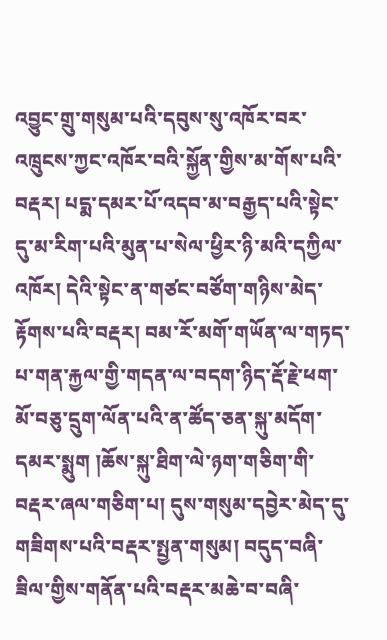འབྱུང་གྲུ་གསུམ་པའི་དབུས་སུ་འཁོར་བར་འཁྲུངས་ཀྱང་འཁོར་བའི་སྐྱོན་གྱིས་མ་གོས་པའི་བརྡར། པདྨ་དམར་པོ་འདབ་མ་བརྒྱད་པའི་སྟེང་དུ་མ་རིག་པའི་མུན་པ་སེལ་ཕྱིར་ཉི་མའི་དཀྱིལ་འཁོར། དེའི་སྟེང་ན་གཙང་བཙོག་གཉིས་མེད་རྟོགས་པའི་བརྡར། བམ་རོ་མགོ་གཡོན་ལ་གཏད་པ་གན་རྐྱལ་གྱི་གདན་ལ་བདག་ཉིད་རྡོ་རྗེ་ཕག་མོ་བཅུ་དྲུག་ལོན་པའི་ན་ཚོད་ཅན་སྐུ་མདོག་དམར་སྨུག །ཆོས་སྐུ་ཐིག་ལེ་ཉག་གཅིག་གི་བརྡར་ཞལ་གཅིག་པ། དུས་གསུམ་དབྱེར་མེད་དུ་གཟིགས་པའི་བརྡར་སྤྱན་གསུམ། བདུད་བཞི་ཟིལ་གྱིས་གནོན་པའི་བརྡར་མཆེ་བ་བཞི་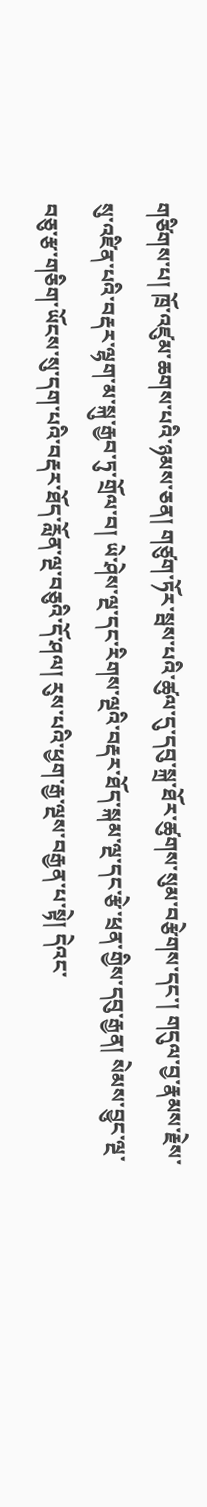གཙིགས་པ། ཁྲོ་འཛུམ་ཆགས་པའི་ཉམས་ཅན། གཙུག་ཏོར་སྦས་པའི་ཚུལ་དུ་དབུ་སྐྲ་ཐོར་ཚུགས་སུམ་བརྩེགས་དང་། གདུལ་བྱ་རྣམས་རྗེས་སུ་འཛིན་པའི་བརྡར་ལྷག་མ་སྐུ་རྒྱབ་ཏུ་གྲོལ་བ། ཡེ་ཤེས་ལྔ་དང་རིགས་ལྔའི་བརྡར་ཐོད་སྐམ་ལྔ་དང་རྩེ་ཕྲན་གྱིས་དབུ་རྒྱན། སེམས་བྱུང་ལྔ་བཅུ་རྩ་གཅིག་ཡོངས་སུ་དག་པའི་བརྡར་ཐོད་རློན་ལྔ་བཅུའི་དོ་ཤལ། རུས་པའི་ཕྱག་རྒྱ་ལྔས་བརྒྱན་པ་སྟེ། དེའང་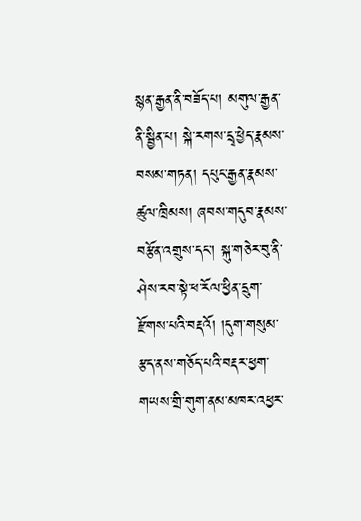སྙན་རྒྱན་ནི་བཟོད་པ། མགུལ་རྒྱན་ནི་སྦྱིན་པ། སྐེ་རགས་དྲྭ་ཕྱེད་རྣམས་བསམ་གཏན། དཔུང་རྒྱན་རྣམས་ཚུལ་ཁྲིམས། ཞབས་གདུབ་རྣམས་བརྩོན་འགྲུས་དང་། སྐུ་གཅེར་བུ་ནི་ཤེས་རབ་སྟེ་ཕ་རོལ་ཕྱིན་དྲུག་རྫོགས་པའི་བརྡའོ། །དུག་གསུམ་རྩད་ནས་གཅོད་པའི་བརྡར་ཕྱག་གཡས་གྲི་གུག་ནམ་མཁར་འཕྱར་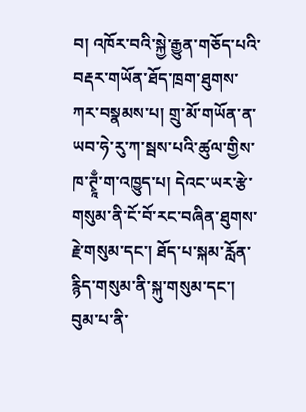བ། འཁོར་བའི་སྐྱེ་རྒྱུན་གཅོད་པའི་བརྡར་གཡོན་ཐོད་ཁྲག་ཐུགས་ཀར་བསྣམས་པ། གྲུ་མོ་གཡོན་ན་ཡབ་ཧེ་རུ་ཀ་སྦས་པའི་ཚུལ་གྱིས་ཁ་ཊྭཱྃ་ག་འཁྱུད་པ། དེའང་ཡར་རྩེ་གསུམ་ནི་ངོ་བོ་རང་བཞིན་ཐུགས་རྗེ་གསུམ་དང་། ཐོད་པ་སྐམ་རློན་རྙིད་གསུམ་ནི་སྐུ་གསུམ་དང་། བུམ་པ་ནི་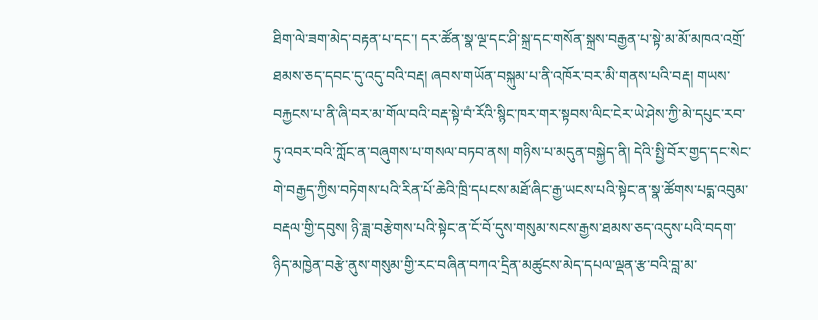ཐིག་ལེ་ཟག་མེད་བརྟན་པ་དང་། དར་ཚོན་སྣ་ལྔ་དང་ཤི་སྐྲ་དང་གསོན་སྐྲས་བརྒྱན་པ་སྟེ་མ་མོ་མཁའ་འགྲོ་ཐམས་ཅད་དབང་དུ་འདུ་བའི་བརྡ། ཞབས་གཡོན་བསྐུམ་པ་ནི་འཁོར་བར་མི་གནས་པའི་བརྡ། གཡས་བརྐྱངས་པ་ནི་ཞི་བར་མ་གོལ་བའི་བརྡ་སྟེ་བཾ་རོའི་སྙིང་ཁར་གར་སྟབས་ལིང་ངེར་ཡེ་ཤེས་ཀྱི་མེ་དཔུང་རབ་ཏུ་འབར་བའི་ཀློང་ན་བཞུགས་པ་གསལ་བཏབ་ནས། གཉིས་པ་མདུན་བསྐྱེད་ནི། དེའི་སྤྱི་བོར་གྱད་དང་སེང་གེ་བརྒྱད་ཀྱིས་བཏེགས་པའི་རིན་པོ་ཆེའི་ཁྲི་དཔངས་མཐོ་ཞིང་རྒྱ་ཡངས་པའི་སྟེང་ན་སྣ་ཚོགས་པདྨ་འབུམ་བརྡལ་གྱི་དབུས། ཉི་ཟླ་བརྩེགས་པའི་སྟེང་ན་ངོ་བོ་དུས་གསུམ་སངས་རྒྱས་ཐམས་ཅད་འདུས་པའི་བདག་ཉིད་མཁྱེན་བརྩེ་ནུས་གསུམ་གྱི་རང་བཞིན་བཀའ་དྲིན་མཚུངས་མེད་དཔལ་ལྡན་རྩ་བའི་བླ་མ་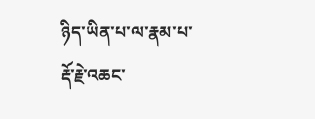ཉིད་ཡིན་པ་ལ་རྣམ་པ་རྡོ་རྗེ་འཆང་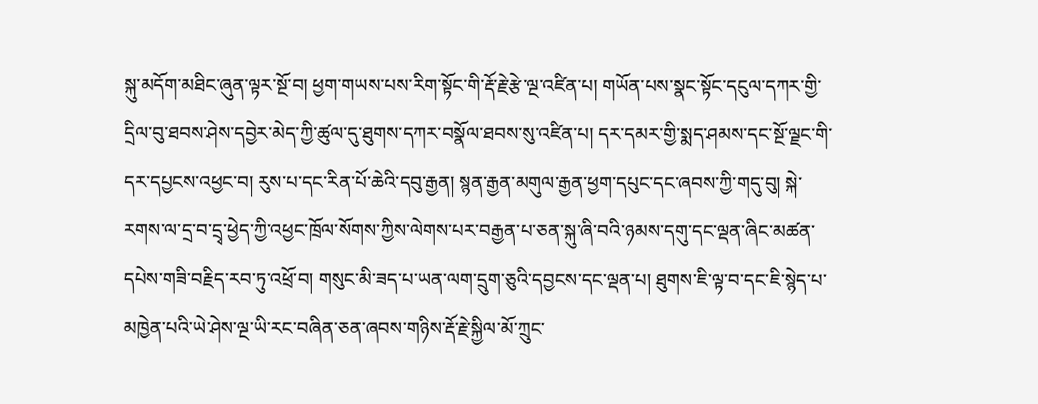སྐུ་མདོག་མཐིང་ཞུན་ལྟར་སྔོ་བ། ཕྱག་གཡས་པས་རིག་སྟོང་གི་རྡོ་རྗེ་རྩེ་ལྔ་འཛིན་པ། གཡོན་པས་སྣང་སྟོང་དངུལ་དཀར་གྱི་དྲིལ་བུ་ཐབས་ཤེས་དབྱེར་མེད་ཀྱི་ཚུལ་དུ་ཐུགས་དཀར་བསྣོལ་ཐབས་སུ་འཛིན་པ། དར་དམར་གྱི་སྨད་ཤམས་དང་སྔོ་ལྗང་གི་དར་དཔྱངས་འཕྱང་བ། རུས་པ་དང་རིན་པོ་ཆེའི་དབུ་རྒྱན། སྙན་རྒྱན་མགུལ་རྒྱན་ཕྱག་དཔུང་དང་ཞབས་ཀྱི་གདུ་བུ། སྐེ་རགས་ལ་དྲ་བ་དྲྭ་ཕྱེད་ཀྱི་འཕྱང་ཁྲོལ་སོགས་ཀྱིས་ལེགས་པར་བརྒྱན་པ་ཅན་སྐུ་ཞི་བའི་ཉམས་དགུ་དང་ལྡན་ཞིང་མཚན་དཔེས་གཟི་བརྗིད་རབ་ཏུ་འཕྲོ་བ། གསུང་མི་ཟད་པ་ཡན་ལག་དྲུག་ཅུའི་དབྱངས་དང་ལྡན་པ། ཐུགས་ཇི་ལྟ་བ་དང་ཇི་སྙེད་པ་མཁྱེན་པའི་ཡེ་ཤེས་ལྔ་ཡི་རང་བཞིན་ཅན་ཞབས་གཉིས་རྡོ་རྗེ་སྐྱིལ་མོ་ཀྲུང་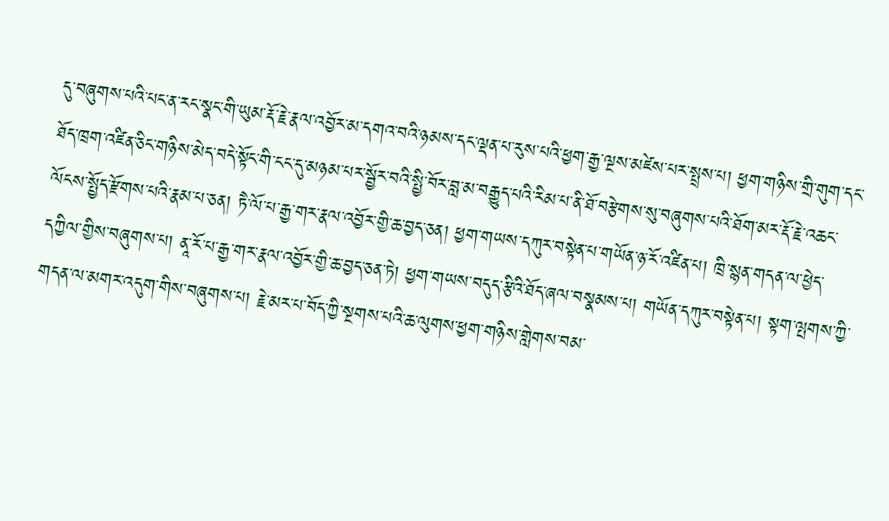དུ་བཞུགས་པའི་པང་ན་རང་སྣང་གི་ཡུམ་རྡོ་རྗེ་རྣལ་འབྱོར་མ་དགའ་བའི་ཉམས་དང་ལྡན་པ་རུས་པའི་ཕྱག་རྒྱ་ལྔས་མཛེས་པར་སྤྲས་པ། ཕྱག་གཉིས་གྲི་གུག་དང་ཐོད་ཁྲག་འཛིན་ཅིང་གཉིས་མེད་བདེ་སྟོང་གི་ངང་དུ་མཉམ་པར་སྦྱོར་བའི་སྤྱི་བོར་བླ་མ་བརྒྱུད་པའི་རིམ་པ་ནི་ཐོ་བརྩེགས་སུ་བཞུགས་པའི་ཐོག་མར་རྡོ་རྗེ་འཆང་ལོངས་སྤྱོད་རྫོགས་པའི་རྣམ་པ་ཅན། ཏཻ་ལོ་པ་རྒྱ་གར་རྣལ་འབྱོར་གྱི་ཆ་བྱད་ཅན། ཕྱག་གཡས་དཀུར་བསྟེན་པ་གཡོན་ཉ་རོ་འཛིན་པ། ཁྲི་སྙན་གདན་ལ་ཕྱེད་དཀྱིལ་གྱིས་བཞུགས་པ། ནཱ་རོ་པ་རྒྱ་གར་རྣལ་འབྱོར་གྱི་ཆ་བྱད་ཅན་ཏེ། ཕྱག་གཡས་བདུད་རྩིའི་ཐོད་ཞལ་བསྣམས་པ། གཡོན་དཀུར་བསྟེན་པ། སྟག་ལྤགས་ཀྱི་གདན་ལ་མགར་འདུག་གིས་བཞུགས་པ། རྗེ་མར་པ་བོད་ཀྱི་སྔགས་པའི་ཆ་ལུགས་ཕྱག་གཉིས་གླེགས་བམ་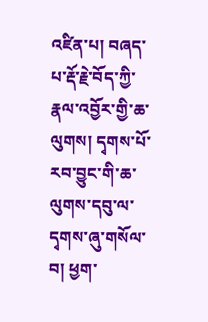འཛིན་པ། བཞད་པ་རྡོ་རྗེ་བོད་ཀྱི་རྣལ་འབྱོར་གྱི་ཆ་ལུགས། དྭགས་པོ་རབ་བྱུང་གི་ཆ་ལུགས་དབུ་ལ་དྭགས་ཞུ་གསོལ་བ། ཕྱག་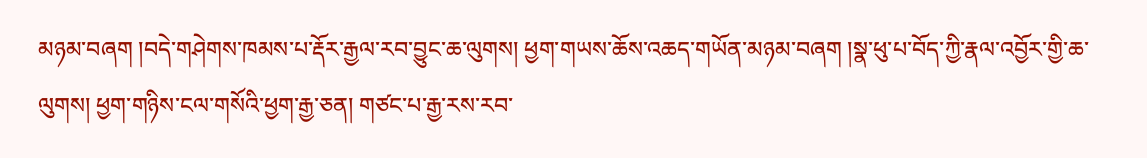མཉམ་བཞག །བདེ་གཤེགས་ཁམས་པ་རྡོར་རྒྱལ་རབ་བྱུང་ཆ་ལུགས། ཕྱག་གཡས་ཆོས་འཆད་གཡོན་མཉམ་བཞག །སྣ་ཕུ་པ་བོད་ཀྱི་རྣལ་འབྱོར་གྱི་ཆ་ལུགས། ཕྱག་གཉིས་ངལ་གསོའི་ཕྱག་རྒྱ་ཅན། གཙང་པ་རྒྱ་རས་རབ་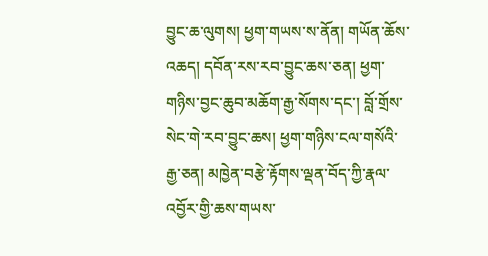བྱུང་ཆ་ལུགས། ཕྱག་གཡས་ས་ནོན། གཡོན་ཆོས་འཆད། དབོན་རས་རབ་བྱུང་ཆས་ཅན། ཕྱག་གཉིས་བྱང་ཆུབ་མཆོག་རྒྱ་སོགས་དང་། བློ་གྲོས་སེང་གེ་རབ་བྱུང་ཆས། ཕྱག་གཉིས་ངལ་གསོའི་རྒྱ་ཅན། མཁྱེན་བརྩེ་རྟོགས་ལྡན་བོད་ཀྱི་རྣལ་འབྱོར་གྱི་ཆས་གཡས་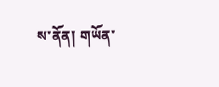ས་ནོན། གཡོན་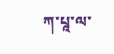ཀ་པཱ་ལ་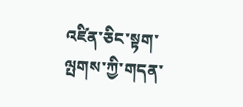འཛིན་ཅིང་སྟག་ལྤགས་ཀྱི་གདན་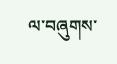ལ་བཞུགས་